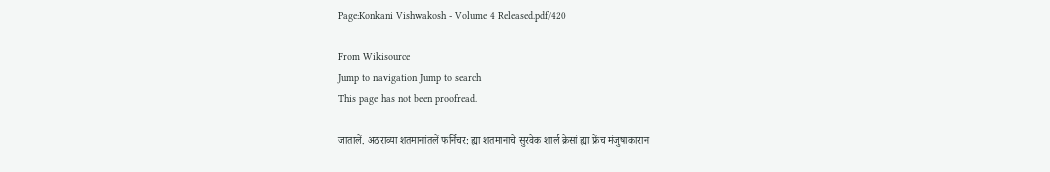Page:Konkani Vishwakosh - Volume 4 Released.pdf/420

From Wikisource
Jump to navigation Jump to search
This page has not been proofread.

जातालें. अठराव्या शतमानांतलें फर्निचर: ह्या शतमानाचे सुरवेक शार्ल क्रेसां ह्या फ्रेंच मंजुषाकारान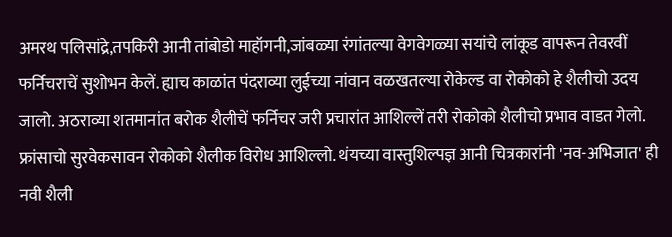अमरथ पलिसांद्रे,तपकिरी आनी तांबोडो माहॉगनी,जांबळ्या रंगांतल्या वेगवेगळ्या सयांचे लांकूड वापरून तेवरवीं फर्निचराचें सुशोभन केलें. ह्याच काळांत पंदराव्या लुईच्या नांवान वळखतल्या रोकेल्ड वा रोकोको हे शैलीचो उदय जालो. अठराव्या शतमानांत बरोक शैलीचें फर्निचर जरी प्रचारांत आशिल्लें तरी रोकोको शैलीचो प्रभाव वाडत गेलो. फ्रांसाचो सुरवेकसावन रोकोको शैलीक विरोध आशिल्लो. थंयच्या वास्तुशिल्पज्ञ आनी चित्रकारांनी 'नव-अभिजात' ही नवी शैली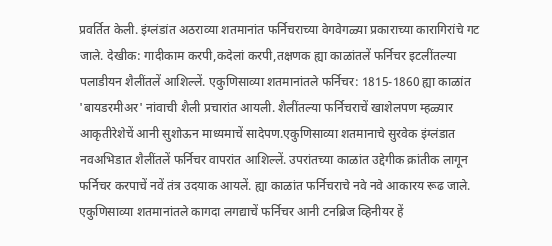प्रवर्तित केली. इंग्लंडांत अठराव्या शतमानांत फर्निचराच्या वेगवेगळ्या प्रकाराच्या कारागिरांचे गट जाले. देखीक: गादीकाम करपी,कदेलां करपी,तक्षणक ह्या काळांतलें फर्निचर इटलींतल्या पलाडीयन शैलींतलें आशिल्लें. एकुणिसाव्या शतमानांतले फर्निचर: 1815-1860 ह्या काळांत 'बायडरमीअर' नांवाची शैली प्रचारांत आयली. शैलींतल्या फर्निचराचें खाशेलपण म्हळ्यार आकृतीरेशेचें आनी सुशोऊन माध्यमाचें सादेपण.एकुणिसाव्या शतमानाचे सुरवेक इंग्लंडात नवअभिडात शैलींतलें फर्निचर वापरांत आशिल्लें. उपरांतच्या काळांत उद्देगीक क्रांतीक लागून फर्निचर करपाचें नवें तंत्र उदयाक आयलें. ह्या काळांत फर्निचराचे नवे नवे आकारय रूढ जाले. एकुणिसाव्या शतमानांतले कागदा लगद्याचें फर्निचर आनी टनब्रिज व्हिनीयर हें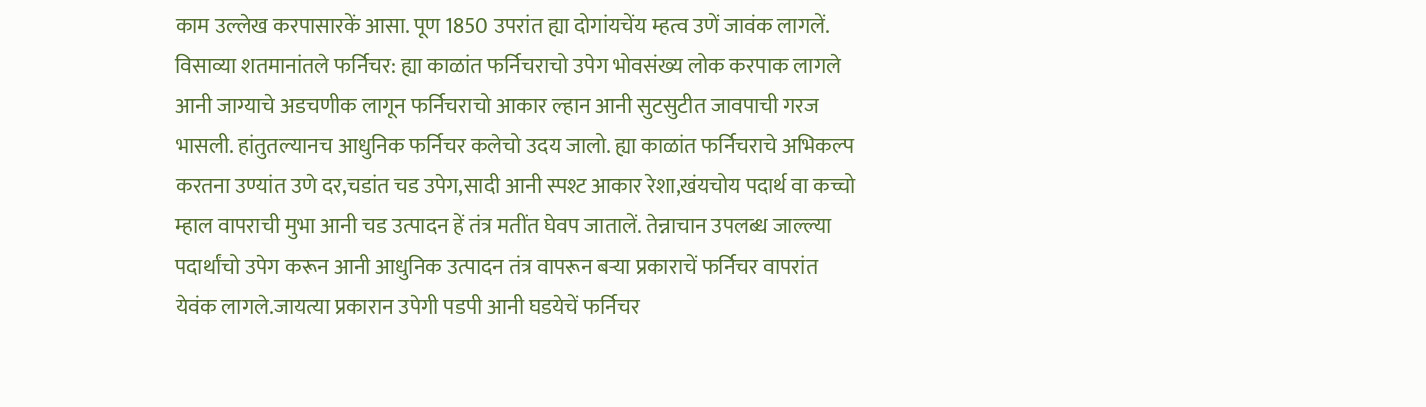काम उल्लेख करपासारकें आसा. पूण 1850 उपरांत ह्या दोगांयचेंय म्हत्व उणें जावंक लागलें. विसाव्या शतमानांतले फर्निचर: ह्या काळांत फर्निचराचो उपेग भोवसंख्य लोक करपाक लागले आनी जाग्याचे अडचणीक लागून फर्निचराचो आकार ल्हान आनी सुटसुटीत जावपाची गरज भासली. हांतुतल्यानच आधुनिक फर्निचर कलेचो उदय जालो. ह्या काळांत फर्निचराचे अभिकल्प करतना उण्यांत उणे दर,चडांत चड उपेग,सादी आनी स्पश्ट आकार रेशा,खंयचोय पदार्थ वा कच्चो म्हाल वापराची मुभा आनी चड उत्पादन हें तंत्र मतींत घेवप जातालें. तेन्नाचान उपलब्ध जाल्ल्या पदार्थांचो उपेग करून आनी आधुनिक उत्पादन तंत्र वापरून बऱ्या प्रकाराचें फर्निचर वापरांत येवंक लागले.जायत्या प्रकारान उपेगी पडपी आनी घडयेचें फर्निचर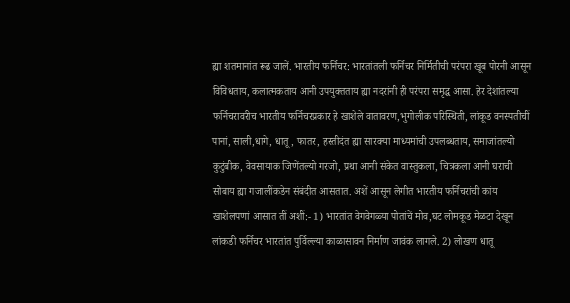ह्या शतमानांत रूढ जालें. भारतीय फर्निचर: भारतांतली फर्निचर निर्मितीची परंपरा खूब पोरनी आसून विविधताय, कलात्मकताय आनी उपयुक्तताय ह्या नदरांनी ही परंपरा समृद्ध आसा. हेर देशांतल्या फर्निचरावरीच भारतीय फर्निचरप्रकार हे खाशेले वातावरण,भुगोलीक परिस्थिती, लांकूड वनस्पतीचीं पानां, साली,धागे, धातू, फातर, हस्तीदंत ह्या सारक्या माध्यमांची उपलब्धताय, समाजांतल्यो कुटुंबीक, वेवसायाक जिणेंतल्यो गरजो, प्रथा आनी संकेत वास्तुकला, चित्रकला आनी घराची सोबाय ह्या गजालींकडेन संबंदीत आसतात. अशें आसून लेगीत भारतीय फर्निचरांची कांय खाशेलपणां आसात तीं अशीं:- 1) भारतांत वेगवेगळ्या पोतांचें मोव,घट लोमकूड मेळटा देखून लांकडी फर्निचर भारतांत पुर्विल्ल्या काळासावन निर्माण जावंक लागले. 2) लोखण धातू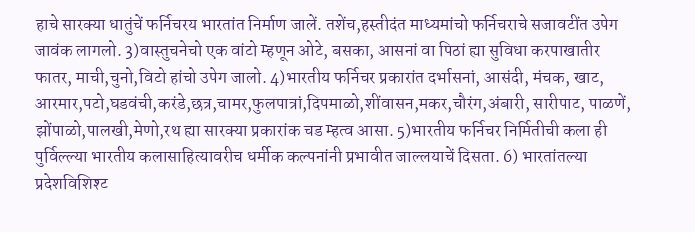हाचे सारक्या धातुंचें फर्निचरय भारतांत निर्माण जालें. तशेंच,हस्तीदंत माध्यमांचो फर्निचराचे सजावटींत उपेग जावंक लागलो. 3)वास्तुचनेचो एक वांटो म्हणून ओटे, बसका, आसनां वा पिठां ह्या सुविधा करपाखातीर फातर, माची,चुनो,विटो हांचो उपेग जालो. 4)भारतीय फर्निचर प्रकारांत दर्भासनां, आसंदी, मंचक, खाट, आरमार,पटो,घडवंची,करंडे,छत्र,चामर,फुलपात्रां,दिपमाळो,शींवासन,मकर,चौरंग,अंबारी, सारीपाट, पाळणें, झोंपाळो,पालखी,मेणो,रथ ह्या सारक्या प्रकारांक चड म्हत्व आसा. 5)भारतीय फर्निचर निर्मितीची कला ही पुर्विल्ल्या भारतीय कलासाहित्यावरीच धर्मीक कल्पनांनी प्रभावीत जाल्लयाचें दिसता. 6) भारतांतल्या प्रदेशविशिश्ट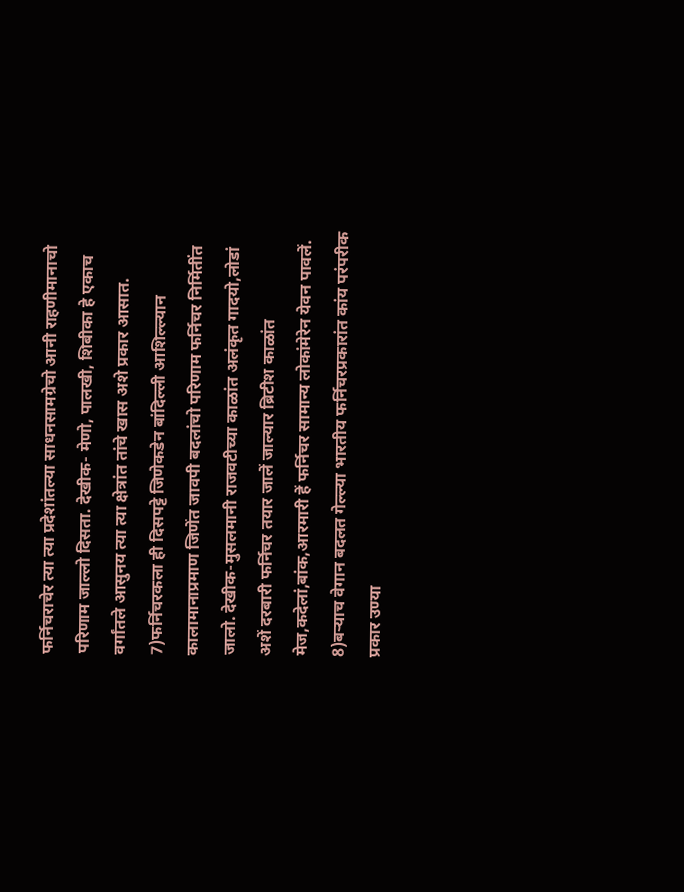फर्निचराचेर त्या त्या प्रदेशांतल्या साधनसामग्रेचो आनी राहणीमानाचो परिणाम जाल्लो दिसता. देखीक- मेणो, पालखी, शिबीका हे एकाच वर्गांतले आसुनय त्या त्या क्षेत्रांत तांचे खास अशे प्रकार आसात. 7)फर्निचरकला ही दिसपट्टे जिणेकडेन बांदिल्ली आशिल्ल्यान कालामानाप्रमाण जिणेंत जावपी बदलांचो परिणाम फर्निचर निर्मितींत जालो. देखीक-मुसलमानी राजवटीच्या काळांत अलंकृत गादयो,लोडां अशें दरबारी फर्निचर तयार जालें जाल्यार ब्रिटीश काळांत मेज,कदेलां,बांक,आरमारी हें फर्निचर सामान्य लोकांमेरेन येवन पावलें. 8)बऱ्याच वेगान बदलत गेल्ल्या भारतीय फर्निचरप्रकारांत कांय परंपरीक प्रकार उण्या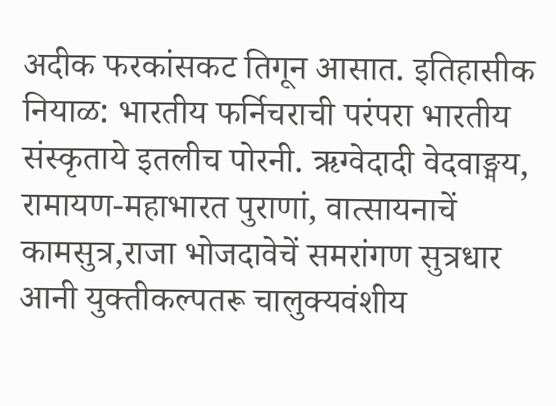अदीक फरकांसकट तिगून आसात. इतिहासीक नियाळ: भारतीय फर्निचराची परंपरा भारतीय संस्कृताये इतलीच पोरनी. ऋग्वेदादी वेदवाङ्मय, रामायण-महाभारत पुराणां, वात्सायनाचें कामसुत्र,राजा भोजदावेचें समरांगण सुत्रधार आनी युक्तीकल्पतरू चालुक्यवंशीय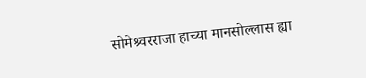सोमेश्र्वरराजा हाच्या मानसोल्लास ह्या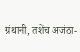ग्रंथानी, तशेंच अजंठा-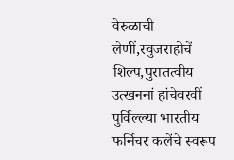वेरुळाची लेणीं,रवुजराहोचें शिल्प,पुरातत्वीय उत्खननां हांचेवरवीं पुर्विल्ल्या भारतीय फर्निचर कलेंचे स्वरूप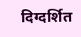दिग्दर्शित